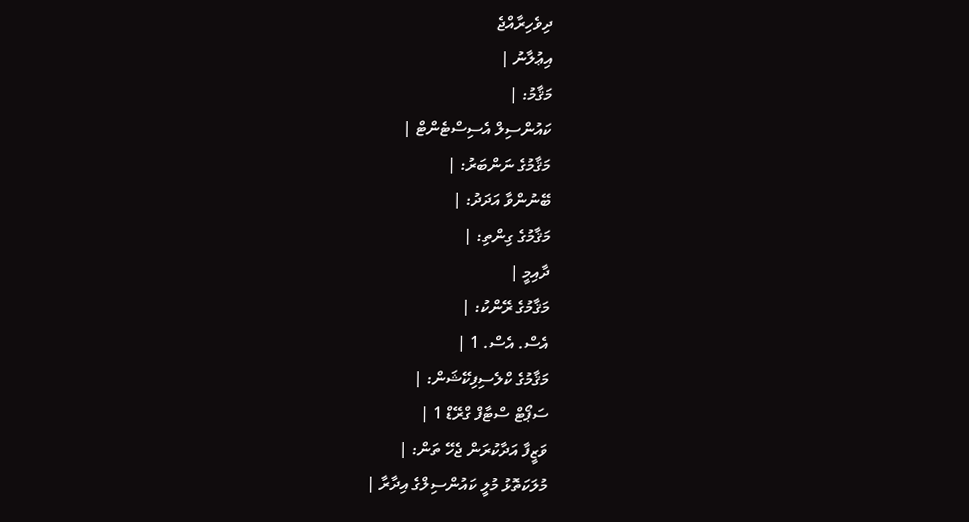ދިވެހިރާއްޖެ
އިޢުލާނު |
މަޤާމު: |
ކައުންސިލް އެސިސްޓެންޓް |
މަޤާމުގެ ނަންބަރު: |
ބޭނުންވާ އަދަދު: |
މަޤާމުގެ ގިންތި: |
ދާއިމީ |
މަޤާމުގެ ރޭންކު: |
އެސް. އެސް. 1 |
މަޤާމުގެ ކްލެސިފިކޭޝަން: |
ސަޕޯޓް ސްޓާފް ގްރޭޑް 1 |
ވަޒީފާ އަދާކުރަން ޖެހޭ ތަން: |
މުލަކަތޮޅު މުލީ ކައުންސިލްގެ އިދާރާ |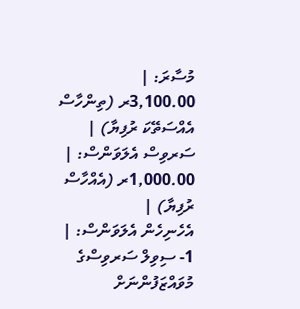މުސާރަ: |
3,100.00ރ (ތިންހާސް އެއްސަތޭކަ ރުފިޔާ) |
ސަރވިސް އެލަވަންސް: |
1,000.00ރ (އެއްހާސް ރުފިޔާ) |
އެހެނިހެން އެލަވަންސް: |
1- ސިވިލް ސަރވިސްގެ މުވައްޒަފުންނަށް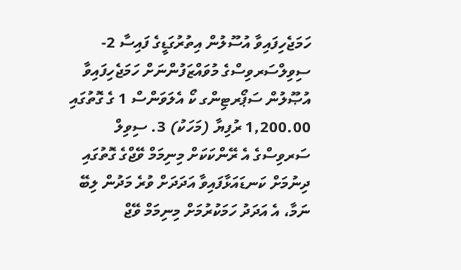ހަމަޖެހިފައިވާ އުސޫލުން އިތުރުގަޑީގެ ފައިސާ 2- ސިވިލްސަރވިސްގެ މުވައްޒަފުންނަށް ހަމަޖެހިފައިވާ އުޞޫލުން ސަޕޯރޓިންގ ކޯ އެލަވަންސް 1 ގެ ގޮތުގައި 1,200.00 ރުފިޔާ (މަހަކު) 3. ސިވިލް ސަރވިސްގެ އެ ރޭންކަކަށް މިނިމަމް ވޭޖްގެ ގޮތުގައި ދިނުމަށް ކަނޑައަޅާފައިވާ އަދަދަށް ވުރެ މަދުން ލިބޭ ނަމާ، އެ އަދަދު ހަމަކުރުމަށް މިނިމަމް ވޭޖް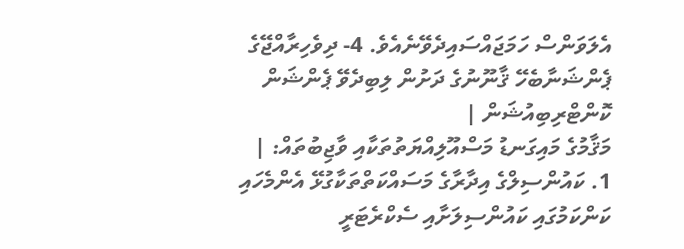އެލަވަންސް ހަމަޖައްސައިދެވޭނެއެވެ. 4- ދިވެހިރާއްޖޭގެ ޕެންޝަނާބެހޭ ޤާނޫނުގެ ދަށުން ލިބިދެވޭ ޕެންޝަން ކޮންޓްރިބިއުޝަން |
މަޤާމުގެ މައިގަނޑު މަސްއޫލިއްޔަތުތަކާއި ވާޖިބުތައް: |
1. ކައުންސިލްގެ އިދާރާގެ މަސައްކަތްތަކާގުޅޭ އެންމެހައި ކަންކަމުގައި ކައުންސިލަށާއި ސެކްރެޓަރީ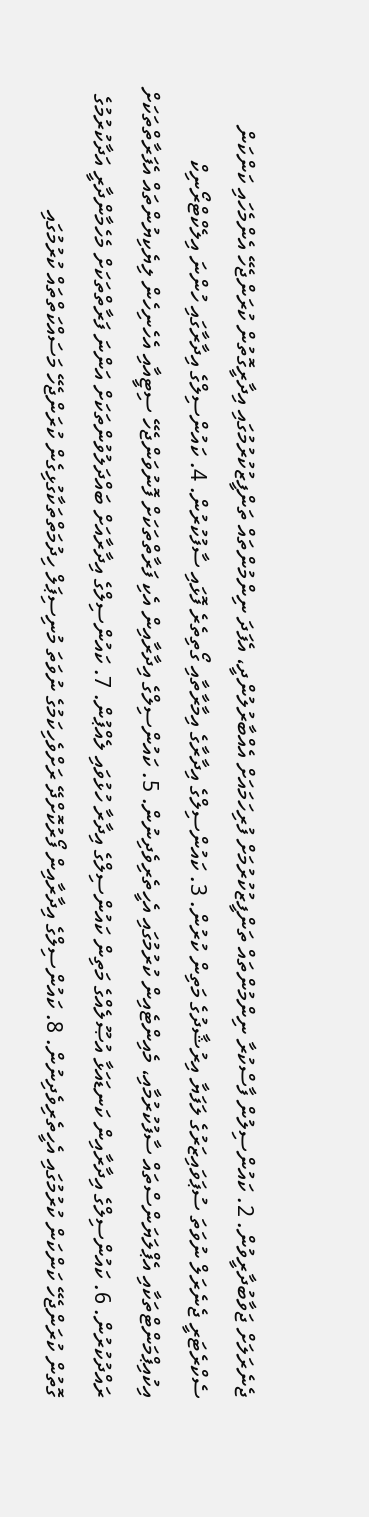ޖެނެރަލަށް ޖަވާބުދާރީވުން. 2. ކައުންސިލުން ފާސްކުރާ ނިންމުންތައް ތަންފީޒުކުރުމަށް ފުރިހަމައަށް އެއްބާރުލުންދީ، އެފަދަ ނިންމުންތައް ތަންފީޒުކުރުމުގައި އިދާރީގޮތުން ކުރަންޖެހޭ އެންމެހައި ކަންކަން ސެކްރެޓަރީ ޖެނެރަލް ނުވަތަ ސުޕަވައިޒަރުގެ ލަފަޔާ އިރުޝާދުގެ މަތިން ކުރުން. 3. ކައުންސިލްގެ އިދާރާގެ އިމާރާތާއި ގޯތިތެރެ ފޮޅައި ސާފުކުރުން. 4. ކައުންސިލްގެ އިދާރާގައި ހުންނަ އިލެކްޓްރޯނިކް އިކުއިޕްމަންޓްތަކާއި އެޕްލަޔަންސްތައް ސާފުކުރުމާއި، މެއިންޓެއިން ކުރުމުގައި އެހީތެރިވެދިނުން. 5. ކައުންސިލްގެ އިދާރާއިން އެކި ފަރާތްތަކަށް ފޮނުވަންޖެހޭ ސިޓީއާއި އެހެނިހެން ލިޔެކިޔުންތައް އެފަރާތްތަކަށް ރައްދުކުރުން. 6. ކައުންސިލްގެ އިދާރާއިން ކަނޑައަޅާ އުޞޫލެއްގެ މަތިން ކައުންސިލްގެ އިދާރާ ހުޅުވައި ލެއްޕުން. 7. ކައުންސިލްގެ އިދާރާއަށް ބައްދަލުވުންތަކަށް އަންނަ ފަރާތްތަކަށް މެހެމާންދާރީ އަދާކުރުމުގެ ގޮތުން ކުރަންޖެހޭ ކަންކަން ކުރުމުގައި އެހީތެރިވެދިނުން. 8. ކައުންސިލްގެ އިދާރާއިން ފޯރުކޮށްދޭ ރަށްވެހިކަމުގެ ނުވަތަ މުނިސިޕަލް ހިދުމަތްތަކާގުޅިގެން ކުރަންޖެހޭ މަސައްކަތްތައް ކުރުމުގައި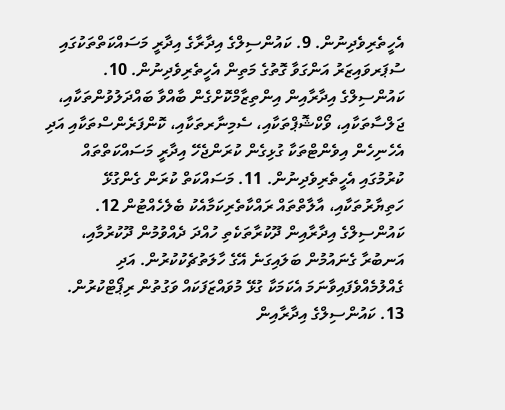އެހީތެރިވެދިނުން. 9. ކައުންސިލްގެ އިދާރާގެ އިދާރީ މަސައްކަތްތަކުގައި ސުޕަރވައިޒަރު އަންގަވާ ގޮތުގެ މަތިން އެހީތެރިވެދިނުން. 10. ކައުންސިލްގެ އިދާރާއިން އިންތިޒާމްކޮށްގެން ބާއްވާ ބައްދަލުވުންތަކާއި، ޖަލްސާތަކާއި، ވޯކްޝޮޕްތަކާއި، ސެމިނާރތަކާއި، ކޮންފަރެންސްތަކާއި އަދި އެހެނިހެން އިވެންޓްތަކާ ގުޅިގެން ކުރަންޖެހޭ އިދާރީ މަސައްކަތްތައް ކުރުމުގައި އެހީތެރިވެދިނުން. 11. މަސައްކަތް ކުރަން ގެންގުޅޭ ހަތިޔާރުތަކާއި، އާލާތްތައް ރައްކާތެރިކަމާއެކު ބެލެހެއްޓުން 12. ކައުންސިލްގެ އިދާރާއިން ދޫކުރާތަކެތި ހުއްދަ ދެއްވުމުން ދޫކުރުމާއި، އަނބުރާ ގެނައުމުން ބަލައިގަނެ އޭގެ ހާލަތުޗެކުކުރުން. އަދި ގެއްލުމެއްވެފައިވާނަމަ އެކަމަކާ ގުޅޭ މުވައްޒަފަކައް ވަގުތުން ރިޕޯޓްކުރުން. 13. ކައުންސިލްގެ އިދާރާއިން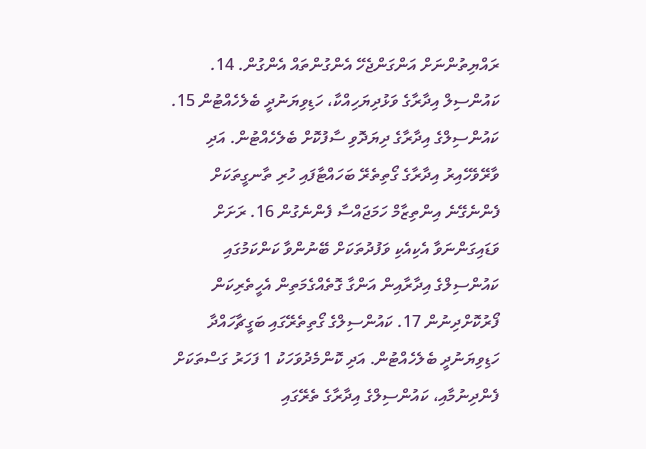ރައްޔިތުންނަށް އަންގަންޖެހޭ އެންގުންތައް އެންގުން. 14. ކައުންސިލް އިދާރާގެ ވަޅުދިޔަހިއްކާ، ހަޑިވިޔަނުދީ ބެލެހެއްޓުން 15. ކައުންސިލްގެ އިދާރާގެ ދިޔަދޮވި ސާފުކޮށް ބެލެހެއްޓުން. އަދި ވާރޭވެހޭއިރު އިދާރާގެ ގޯތިތެރޭ ބަހައްޓާފައި ހުރި ތާނގީތަކަށް ފެންނެގޭނެ އިންތިޒާމް ހަމަޖައްސާ ފެންނެގުން 16. ރަށަށް ވަޑައިގަންނަވާ އެކިއެކި ވަފުދުތަކަށް ބޭނުންވާ ކަންކަމުގައި ކައުންސިލްގެ އިދާރާއިން އަންގާ ގޮތެއްގެމަތިން އެހީތެރިކަން ފޯރުކޮށްދިނުން 17. ކައުންސިލްގެ ގޯތިތެރޭގައި ބަގީޗާހައްދާ ހަޑިވިޔަނުދީ ބެލެހެއްޓުން. އަދި ކޮންމެދުވަހަކު 1 ފަހަރު ގަސްތަކަށް ފެންދިނުމާއި، ކައުންސިލްގެ އިދާރާގެ ތެރޭގައި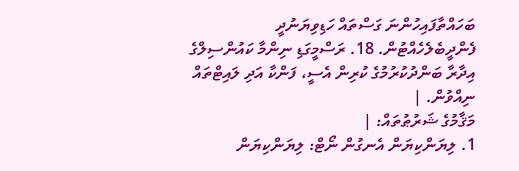ބަހައްތާފައިހުންނަ ގަސްތައް ހަޑިވިޔަނުދީ ފެންދީބެލެހެއްޓުން. 18. ރަސްމީގަޑި ނިންމާ ކައުންސިލްގެ އިދާރާ ބަންދުކުރުމުގެ ކުރިން އެސީ، ފަންކާ އަދި ލައިޓްތައް ނިއްވުން. |
މަޤާމުގެ ޝަރުޠުތައް: |
1. ލިޔަންކިޔަން އެނގުން ނޯޓް: ލިޔަންކިޔަން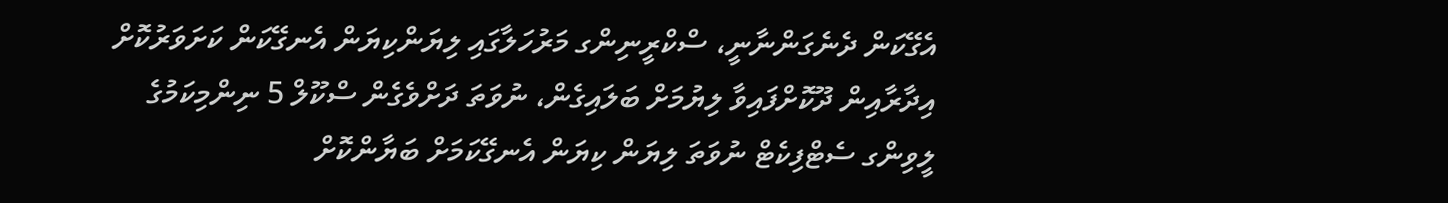އެގޭކަން ދެނެގަންނާނީ، ސްކްރީނިންގ މަރުހަލާގައި ލިޔަންކިޔަން އެނގޭކަން ކަށަވަރުކޮށް އިދާރާއިން ދޫކޮށްފައިވާ ލިޔުމަށް ބަލައިގެން، ނުވަތަ ދަށްވެގެން ސްކޫލް 5 ނިންމިކަމުގެ ލީވިންގ ސެޓްފިކެޓް ނުވަތަ ލިޔަން ކިޔަން އެނގޭކަމަށް ބަޔާންކޮށް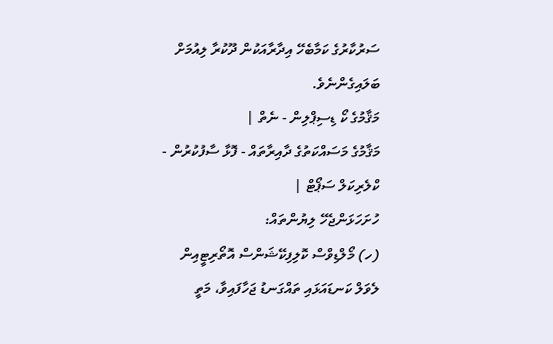ސަރުކާރުގެ ކަމާބެހޭ އިދާރާއަކުން ދޫކުރާ ލިއުމަށް ބަލައިގެންނެވެ.
މަޤާމުގެ ކޯ ޑިސިޕްލިން - ނެތް |
މަޤާމުގެ މަސައްކަތުގެ ދާއިރާތައް - ފޮޅާ ސާފުކުރުން - ކްލެރިކަލް ސަޕޯޓް |
ހުށަހަޅަންޖެހޭ ލިޔުންތައް:
(ހ) މޯލްޑިވްސް ކޮލިފިކޭޝަންސް އޮތޯރިޓީއިން ލެވަލް ކަނޑައަޅައި ތައްގަނޑު ޖަހާފައިވާ، މަތީ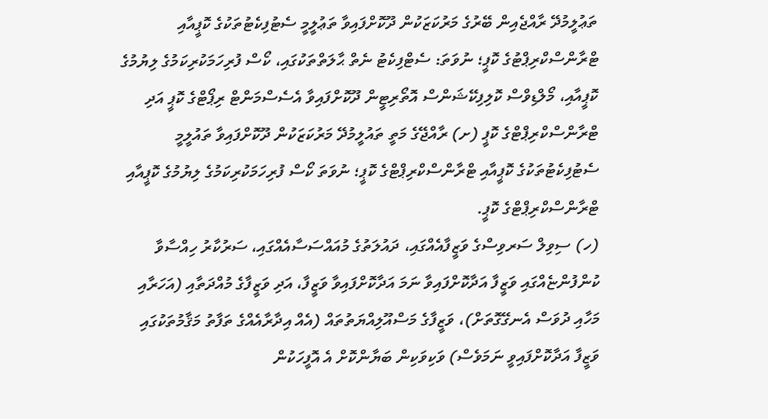ތަޢުލީމުދޭ ރާއްޖެއިން ބޭރުގެ މަރުކަޒަކުން ދޫކޮށްފައިވާ ތަޢުލީމީ ސެޓުފިކެޓުތަކުގެ ކޮޕީއާއި ޓްރާންސްކްރިޕްޓުގެ ކޮޕީ؛ ނުވަތަ: ސެޓްފިކެޓު ނެތް ޙާލަތްތަކުގައި، ކޯސް ފުރިހަމަކުރިކަމުގެ ލިޔުމުގެ ކޮޕީއާއި، މޯލްޑިވްސް ކޮލިފިކޭޝަންސް އޮތޯރިޓީން ދޫކޮށްފައިވާ އެސެސްމަންޓް ރިޕޯޓްގެ ކޮޕީ އަދި ޓްރާންސްކްރިޕްޓްގެ ކޮޕީ (ށ) ރާއްޖޭގެ މަތީ ތައުލީމުދޭ މަރުކަޒަކުން ދޫކޮށްފައިވާ ތައުލީމީ ސެޓުފިކެޓުތަކުގެ ކޮޕީއާއި ޓްރާންސްކްރިޕްޓްގެ ކޮޕީ؛ ނުވަތަ ކޯސް ފުރިހަމަކުރިކަމުގެ ލިޔުމުގެ ކޮޕީއާއި ޓްރާންސްކްރިޕްޓްގެ ކޮޕީ.
(ހ) ސިވިލް ސަރވިސްގެ ވަޒީފާއެއްގައި، ދައުލަތުގެ މުއައްސަސާއެއްގައި، ސަރުކާރު ހިއްސާވާ ކުންފުންޏެއްގައި ވަޒީފާ އަދާކޮށްފައިވާ ނަމަ އަދާކޮށްފައިވާ ވަޒީފާ، އަދި ވަޒީފާގެ މުއްދަތާއި (އަހަރާއި މަހާއި ދުވަސް އެނގޭގޮތަށް)، ވަޒީފާގެ މަސްއޫލިއްޔަތުތައް (އެއް އިދާރާއެއްގެ ތަފާތު މަޤާމުތަކުގައި ވަޒީފާ އަދާކޮށްފައިވީ ނަމަވެސް) ވަކިވަކިން ބަޔާންކޮށް އެ އޮފީހަކުން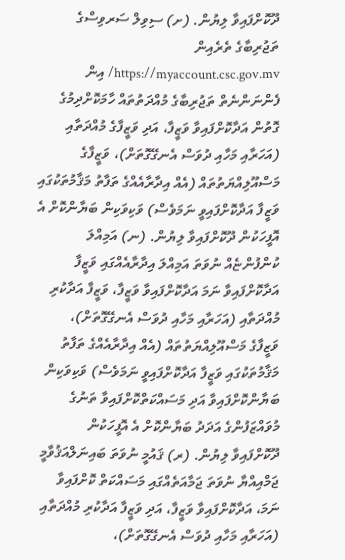ދޫކޮށްފައިވާ ލިޔުން. (ށ) ސިވިލް ސަރވިސްގެ ތަޖުރިބާގެ ތެރެއިން https://myaccount.csc.gov.mv/ އިން ފެންނަންނެތް ތަޖުރިބާގެ މުއްދަތުތައް ހާމަކޮށްދިމުގެ ގޮތުން އަދާކޮށްފައިވާ ވަޒީފާ، އަދި ވަޒީފާގެ މުއްދަތާއި (އަހަރާއި މަހާއި ދުވަސް އެނގޭގޮތަށް)، ވަޒީފާގެ މަސްއޫލިއްޔަތުތައް (އެއް އިދާރާއެއްގެ ތަފާތު މަޤާމުތަކުގައި ވަޒީފާ އަދާކޮށްފައިވީ ނަމަވެސް) ވަކިވަކިން ބަޔާންކޮށް އެ އޮފީހަކުން ދޫކޮށްފައިވާ ލިޔުން. (ނ) އަމިއްލަ ކުންފުންޏެއް ނުވަތަ އަމިއްލަ އިދާރާއެއްގައި ވަޒީފާ އަދާކޮށްފައިވާ ނަމަ އަދާކޮށްފައިވާ ވަޒީފާ، ވަޒީފާ އަދާކުރި މުއްދަތާއި (އަހަރާއި މަހާއި ދުވަސް އެނގޭގޮތަށް)، ވަޒީފާގެ މަސްއޫލިއްޔަތުތައް (އެއް އިދާރާއެއްގެ ތަފާތު މަޤާމުތަކުގައި ވަޒީފާ އަދާކޮށްފައިވީ ނަމަވެސް) ވަކިވަކިން ބަޔާންކޮށްފައިވާ އަދި މަސައްކަތްކޮށްފައިވާ ތަނުގެ މުވައްޒަފުންގެ އަދަދު ބަޔާންކޮށް އެ އޮފީހަކުން ދޫކޮށްފައިވާ ލިޔުން. (ރ) ޤައުމީ ނުވަތަ ބައިނަލްއަޤުވާމީ ޖަމްއިއްޔާ ނުވަތަ ޖަމާއަތެއްގައި މަސައްކަތް ކޮށްފައިވާ ނަމަ، އަދާކޮށްފައިވާ ވަޒީފާ، އަދި ވަޒީފާ އަދާކުރި މުއްދަތާއި (އަހަރާއި މަހާއި ދުވަސް އެނގޭގޮތަށް)،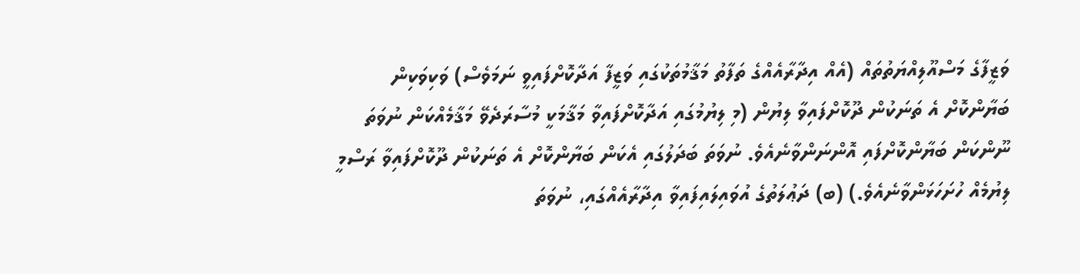ވަޒީފާގެ މަސްއޫލިއްޔަތުތައް (އެއް އިދާރާއެއްގެ ތަފާތު މަޤާމުތަކުގައި ވަޒީފާ އަދާކޮށްފައިވީ ނަމަވެސް) ވަކިވަކިން ބަޔާންކޮށް އެ ތަނަކުން ދޫކޮށްފައިވާ ލިޔުން (މި ލިޔުމުގައި އަދާކޮށްފައިވާ މަޤާމަކީ މުސާރަދެވޭ މަޤާމެއްކަން ނުވަތަ ނޫންކަން ބަޔާންކޮށްފައި އޮންނަންވާނެއެވެ. ނުވަތަ ބަދަލުގައި އެކަން ބަޔާންކޮށް އެ ތަނަކުން ދޫކޮށްފައިވާ ރަސްމީ ލިޔުމެއް ހުށަހަޅަންވާނެއެވެ.) (ބ) ދަޢުލަތުގެ އުވައިލައިފައިވާ އިދާރާއެއްގައި، ނުވަތަ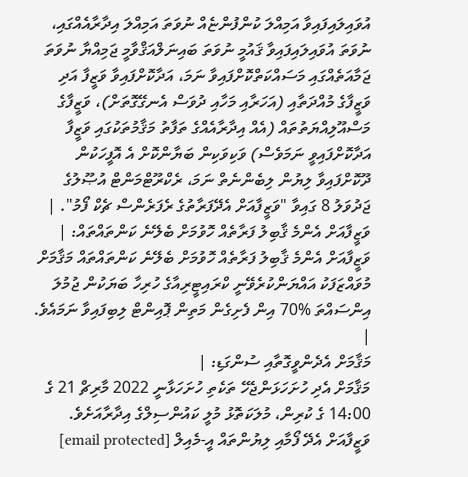އުވައިލައިފައިވާ އަމިއްލަ ކުންފުންޏެއް ނުވަތަ އަމިއްލަ އިދާރާއެއްގައި، ނުވަތަ އުވައިލައިފައިވާ ޤައުމީ ނުވަތަ ބައިނަލްއަޤްވާމީ ޖަމިއްޔާ ނުވަތަ ޖަމާއަތެއްގައި މަސައްކަތްކޮށްފައިވާ ނަމަ، އަދާކޮށްފައިވާ ވަޒީފާ އަދި ވަޒީފާގެ މުއްދަތާއި (އަހަރާއި މަހާއި ދުވަސް އެނގޭގޮތަށް)، ވަޒީފާގެ މަސްއޫލިއްޔަތުތައް (އެއް އިދާރާއެއްގެ ތަފާތު މަޤާމުތަކުގައި ވަޒީފާ އަދާކޮށްފައިވީ ނަމަވެސް) ވަކިވަކިން ބަޔާންކޮށް އެ އޮފީހަކުން ދޫކޮށްފައިވާ ލިޔުން ލިބެންނެތް ނަމަ، ރެކްރޫޓްމަންޓް އުޞޫލުގެ ޖަދުވަލު 8 ގައިވާ "ވަޒީފާއަށް އެދޭފަރާތުގެ ރެފަރެންސް ޗެކް ފޯމު". |
ވަޒީފާއަށް އެންމެ ޤާބިލު ފަރާތެއް ހޮވުމަށް ބެލޭނެ ކަންތައްތައް: |
ވަޒީފާއަށް އެންމެ ޤާބިލު ފަރާތެއް ހޮވުމަށް ބެލޭނެ ކަންތައްތައް މަޤާމަށް މުވައްޒަފަކު އައްޔަންކުރެވޭނީ ކްރައިޓީރިއާގެ ހުރިހާ ބަޔަކުން ޖުމުލަ އިންސައްތަ %70 އިން ފެށިގެން މަތިން ޕޮއިންޓް ލިބިފައިވާ ނަމައެވެ. |
މަޤާމަށް އެދެންވީގޮތާއި ސުންގަޑި: |
މަޤާމަށް އެދި ހުށަހަޅަންޖެހޭ ތަކެތި ހުށަހަޅާނީ 2022 މާރިޗް 21 ގެ 14:00 ގެ ކުރިން، މުލަކަތޮޅު މުލީ ކައުންސިލްގެ އިދާރާއަށެވެ. ވަޒީފާއަށް އެދޭ ފޯމާއި ލިޔުންތައް އީ-މެއިލް [email protected]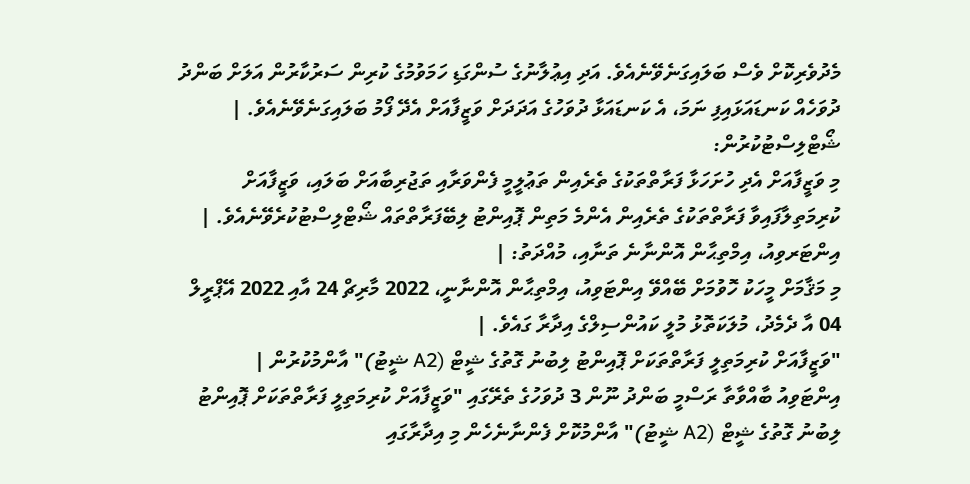މެދުވެރިކޮށް ވެސް ބަލައިގަނެވޭނެއެވެ. އަދި އިޢުލާނުގެ ސުންގަޑި ހަމަވުމުގެ ކުރިން ސަރުކާރުން އަލަށް ބަންދު ދުވަހެއް ކަނޑައަޅައިފި ނަމަ، އެ ކަނޑައަޅާ ދުވަހުގެ އަދަދަށް ވަޒީފާއަށް އެދޭ ފޯމު ބަލައިގަނެވޭނެއެވެ. |
ޝޯޓްލިސްޓުކުރުން:
މި ވަޒީފާއަށް އެދި ހުށަހަޅާ ފަރާތްތަކުގެ ތެރެއިން ތަޢުލީމީ ފެންވަރާއި ތަޖުރިބާއަށް ބަލައި، ވަޒީފާއަށް ކުރިމަތިލާފައިވާ ފަރާތްތަކުގެ ތެރެއިން އެންމެ މަތިން ޕޮއިންޓު ލިބޭފަރާތްތައް ޝޯޓްލިސްޓުކުރެވޭނެއެވެ. |
އިންޓަރވިއު، އިމްތިޙާން އޮންނާނެ ތަނާއި، މުއްދަތު: |
މި މަޤާމަށް މީހަކު ހޮވުމަށް ބޭއްވޭ އިންޓަވިއު، އިމްތިޙާން އޮންނާނީ، 2022 މާރިޗް 24 އާއި 2022 އޭޕްރީލް 04 އާ ދެމެދު، މުލަކަތޮޅު މުލީ ކައުންސިލްގެ އިދާރާ ގައެވެ. |
"ވަޒީފާއަށް ކުރިމަތިލީ ފަރާތްތަކަށް ޕޮއިންޓު ލިބުނު ގޮތުގެ ޝީޓް (A2 ޝީޓު)" އާންމުކުރުން |
އިންޓަވިއު ބާއްވާތާ ރަސްމީ ބަންދު ނޫން 3 ދުވަހުގެ ތެރޭގައި "ވަޒީފާއަށް ކުރިމަތިލީ ފަރާތްތަކަށް ޕޮއިންޓު ލިބުނު ގޮތުގެ ޝީޓް (A2 ޝީޓު)" އާންމުކޮށް ފެންނާނެހެން މި އިދާރާގައި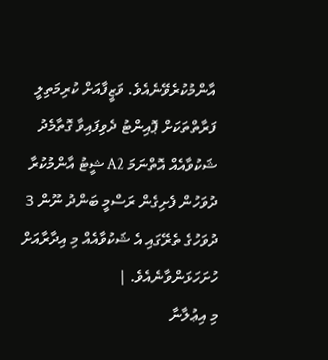އާންމުކުރެވޭނެއެވެ. ވަޒީފާއަށް ކުރިމަތިލީ ފަރާތްތަކަށް ޕޮއިންޓު ދެވިފައިވާ ގޮތާމެދު ޝަކުވާއެއް އޮތްނަމަ A2 ޝީޓު އާންމުކުރާ ދުވަހުން ފެށިގެން ރަސްމީ ބަންދު ނޫން 3 ދުވަހުގެ ތެރޭގައި އެ ޝަކުވާއެއް މި އިދާރާއަށް ހުށަހަޅަންވާނެއެވެ. |
މި އިޢުލާނާ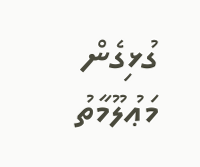ގުޅިގެން މަޢުލޫމާތު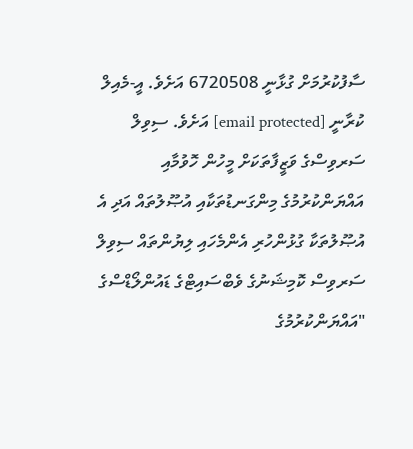ސާފުކުރުމަށް ގުޅާނީ 6720508 އަށެވެ. އީ-މެއިލް ކުރާނީ [email protected] އަށެވެ. ސިވިލް ސަރވިސްގެ ވަޒީފާތަކަށް މީހުން ހޮވުމާއި އައްޔަންކުރުމުގެ މިންގަނޑުތަކާއި އުޞޫލުތައް އަދި އެ އުޞޫލުތަކާ ގުޅުންހުރި އެންމެހައި ލިޔުންތައް ސިވިލް ސަރވިސް ކޮމިޝަނުގެ ވެބްސައިޓްގެ ޑައުންލޯޑްސްގެ "އައްޔަންކުރުމުގެ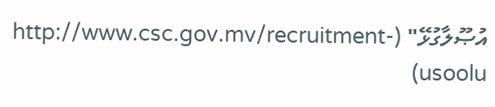އުޞޫލާގުޅޭ" (http://www.csc.gov.mv/recruitment-usoolu)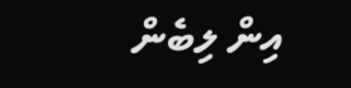އިން ލިބެން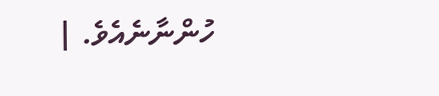ހުންނާނެއެވެ. |